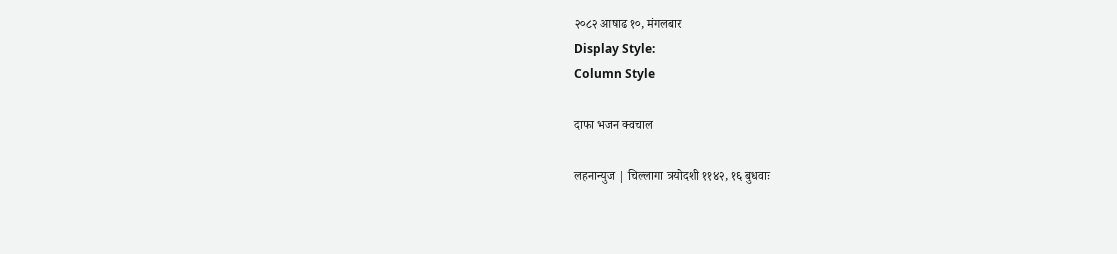२०८२ आषाढ १०, मंगलबार
Display Style:
Column Style

दाफा भजन क्वचाल

लहनान्युज | चिल्लागा त्रयोदशी ११४२, १६ बुधवाः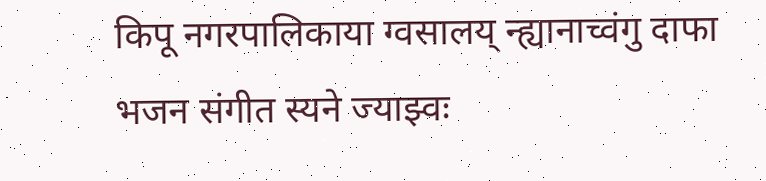किपू नगरपालिकाया ग्वसालय् न्ह्यानाच्वंगु दाफा भजन संगीत स्यने ज्याझ्वः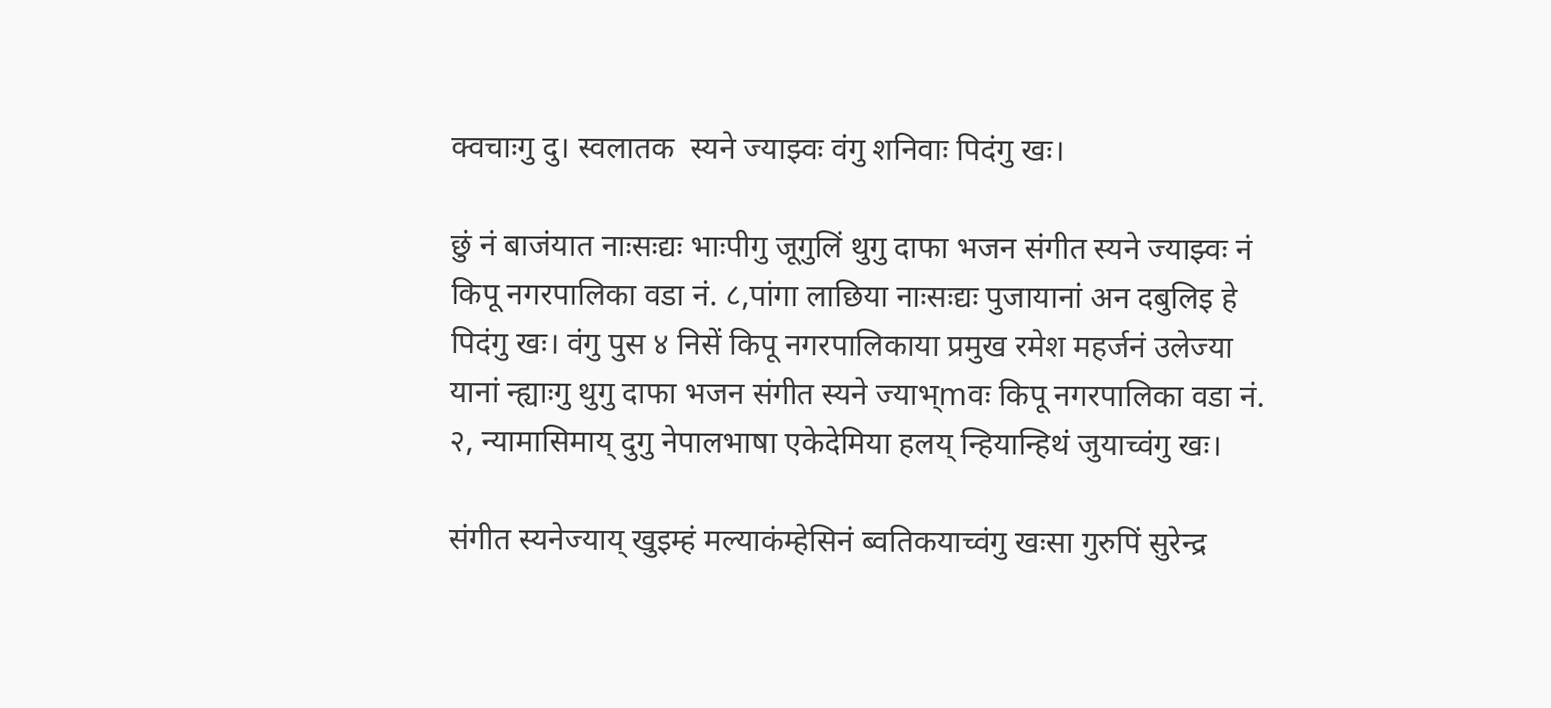क्वचाःगु दु। स्वलातक  स्यने ज्याझ्वः वंगु शनिवाः पिदंगु खः।

छुं नं बाजंयात नाःसःद्यः भाःपीगु जूगुलिं थुगु दाफा भजन संगीत स्यने ज्याझ्वः नं किपू नगरपालिका वडा नं. ८,पांगा लाछिया नाःसःद्यः पुजायानां अन दबुलिइ हे पिदंगु खः। वंगु पुस ४ निसें किपू नगरपालिकाया प्रमुख रमेश महर्जनं उलेज्या यानां न्ह्याःगु थुगु दाफा भजन संगीत स्यने ज्याभ्mवः किपू नगरपालिका वडा नं. २, न्यामासिमाय् दुगु नेपालभाषा एकेदेमिया हलय् न्हियान्हिथं जुयाच्वंगु खः।

संगीत स्यनेज्याय् खुइम्हं मल्याकंम्हेसिनं ब्वतिकयाच्वंगु खःसा गुरुपिं सुरेन्द्र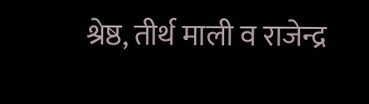श्रेष्ठ, तीर्थ माली व राजेन्द्र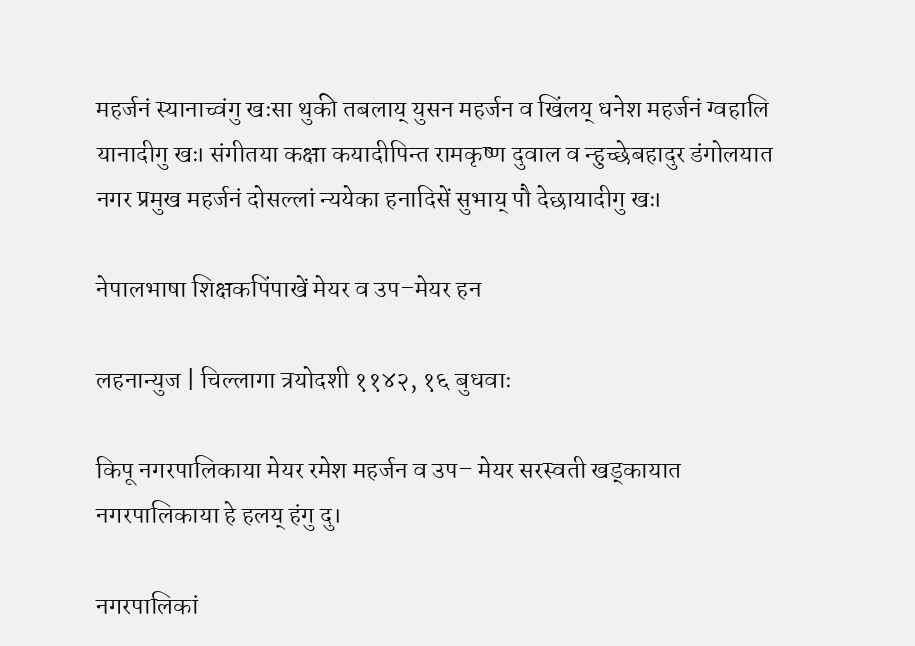महर्जनं स्यानाच्वंगु खःसा थुकी तबलाय् युसन महर्जन व खिंलय् धनेश महर्जनं ग्वहालि यानादीगु खः। संगीतया कक्षा कयादीपिन्त रामकृष्ण दुवाल व न्हुच्छेबहादुर डंगोलयात नगर प्रमुख महर्जनं दोसल्लां न्ययेका हनादिसें सुभाय् पौ देछायादीगु खः।

नेपालभाषा शिक्षकपिंपाखें मेयर व उप–मेयर हन

लहनान्युज | चिल्लागा त्रयोदशी ११४२, १६ बुधवाः

किपू नगरपालिकाया मेयर रमेश महर्जन व उप– मेयर सरस्वती खड्कायात नगरपालिकाया हे हलय् हंगु दु।

नगरपालिकां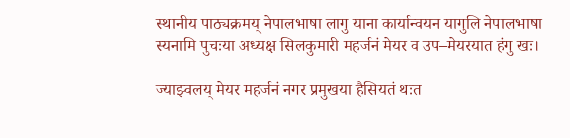स्थानीय पाठ्यक्रमय् नेपालभाषा लागु याना कार्यान्वयन यागुलि नेपालभाषा स्यनामि पुचःया अध्यक्ष सिलकुमारी महर्जनं मेयर व उप–मेयरयात हंगु खः।

ज्याझ्वलय् मेयर महर्जनं नगर प्रमुखया हैसियतं थःत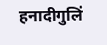हनादीगुलिं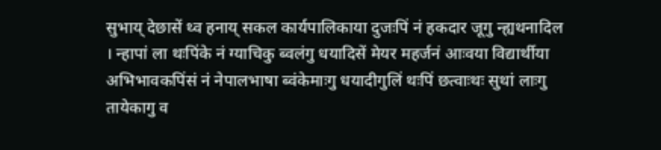सुभाय् देछासें थ्व हनाय् सकल कार्यपालिकाया दुजःपिं नं हकदार जूगु न्ह्यथनादिल । न्हापां ला थःपिंके नं ग्याचिकु ब्वलंगु धयादिसें मेयर महर्जनं आःवया विद्यार्थीया अभिभावकपिंसं नं नेपालभाषा ब्वंकेमाःगु धयादीगुलिं थःपिं छत्वाःथः सुथां लाःगु तायेकागु व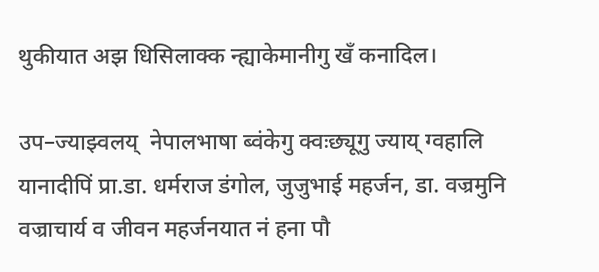थुकीयात अझ धिसिलाक्क न्ह्याकेमानीगु खँ कनादिल।

उप–ज्याझ्वलय्  नेपालभाषा ब्वंकेगु क्वःछ्यूगु ज्याय् ग्वहालि यानादीपिं प्रा.डा. धर्मराज डंगोल, जुजुभाई महर्जन, डा. वज्रमुनि वज्राचार्य व जीवन महर्जनयात नं हना पौ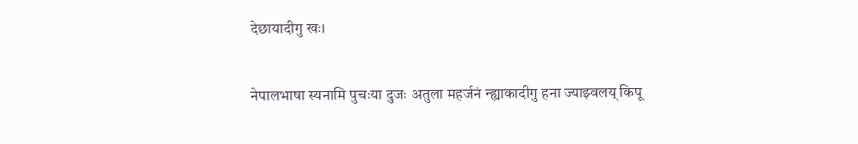देछायादीगु खः।

नेपालभाषा स्यनामि पुचःया दुजः अतुला महर्जनं न्ह्याकादीगु हना ज्याझ्वलय् किपू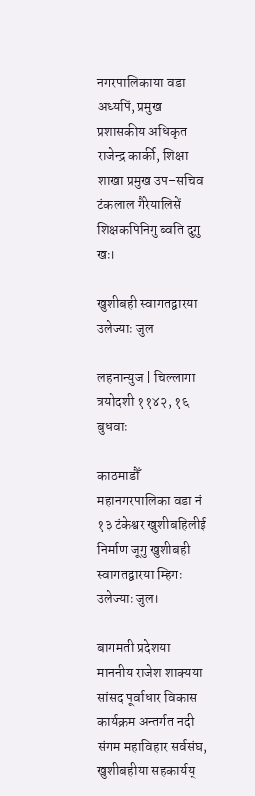नगरपालिकाया वडा अध्यपिं, प्रमुख प्रशासकीय अधिकृत राजेन्द्र कार्की, शिक्षा शाखा प्रमुख उप–सचिव टंकलाल गैरेयालिसें शिक्षकपिनिगु ब्वति दुगु खः।

खुशीबही स्वागतद्वारया उलेज्याः जुल

लहनान्युज | चिल्लागा त्रयोदशी ११४२, १६ बुधवाः

काठमाडौँ महानगरपालिका वडा नं १३ टंकेश्वर खुशीबहिलीई निर्माण जूगु खुशीबही स्वागतद्वारया म्हिगः उलेज्याः जुल।

बागमती प्रदेशया माननीय राजेश शाक्यया सांसद पूर्वाधार विकास कार्यक्रम अन्तर्गत नदी संगम महाविहार सर्वसंघ, खुशीबहीया सहकार्यय्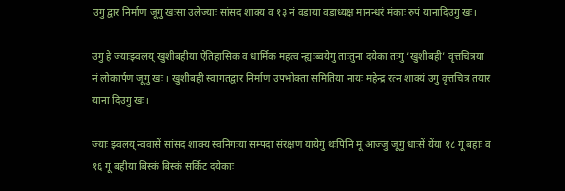उगु द्वार निर्माण जूगु खःसा उलेज्याः सांसद शाक्य व १३ नं वडाया वडाध्यक्ष मानन्धरं मंकाः रुपं यानादिउगु खः।

उगु हे ज्याःझ्वलय् खुशीबहीया ऐतिहासिक व धार्मिक महत्व न्ह्यःब्वयेगु ताःतुना दयेका तःगु ‘खुशीबही’ वृत्तचित्रया नं लोकार्पण जूगु खः । खुशीबही स्वागतद्वार निर्माण उपभोक्ता समितिया नायः महेन्द्र रत्न शाक्यं उगु वृत्तचित्र तयार याना दिउगु खः।

ज्याः झ्वलय् न्ववासें सांसद शाक्य स्वनिगःया सम्पदा संरक्षण यायेगु थःपिनि मू आज्जु जूगु धाःसें येंया १८ गू बहाः व १६ गू बहीया बिस्कं बिस्कं सर्किट दयेकाः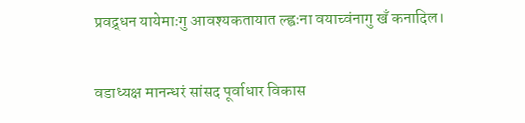प्रवद्र्धन यायेमाःगु आवश्यकतायात ल्ह्वःना वयाच्वंनागु खँ कनादिल।

वडाध्यक्ष मानन्धरं सांसद पूर्वाधार विकास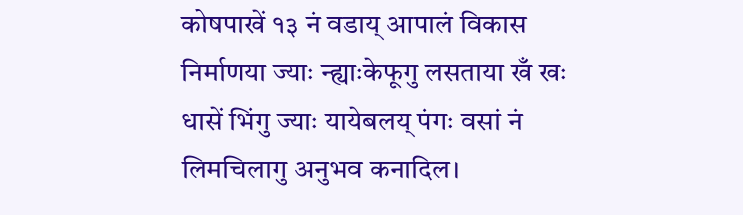कोषपाखें १३ नं वडाय् आपालं विकास निर्माणया ज्याः न्ह्याःकेफूगु लसताया खँ खः धासें भिंगु ज्याः यायेबलय् पंगः वसां नं लिमचिलागु अनुभव कनादिल।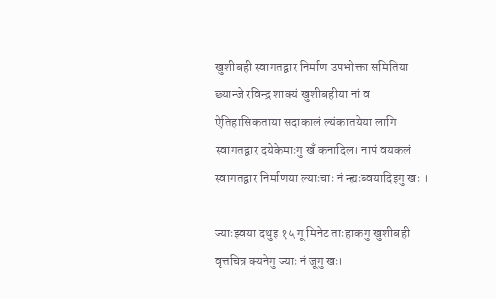खुशीबही स्वागतद्वार निर्माण उपभोक्ता समितिया छ्यान्जे रविन्द्र शाक्यं खुशीबहीया नां व ऐतिहासिकताया सदाकालं ल्यंकातयेया लागि स्वागतद्वार दयेकेमाःगु खँ कनादिल। नापं वयकलं स्वागतद्वार निर्माणया ल्याःचाः नं न्ह्यःब्वयादिइगु खः ।

ज्याःझ्वया दथुइ १५ गू मिनेट ताःहाकगु खुशीबही वृत्तचित्र क्यनेगु ज्याः नं जूगु खः।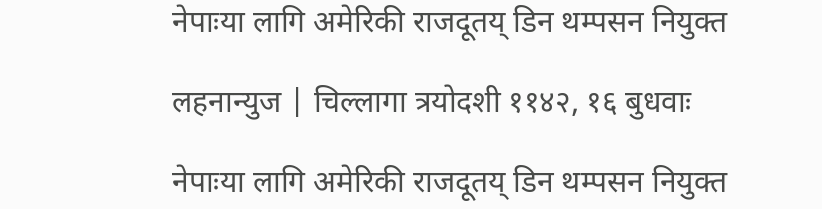नेपाःया लागि अमेरिकी राजदूतय् डिन थम्पसन नियुक्त

लहनान्युज | चिल्लागा त्रयोदशी ११४२, १६ बुधवाः

नेपाःया लागि अमेरिकी राजदूतय् डिन थम्पसन नियुक्त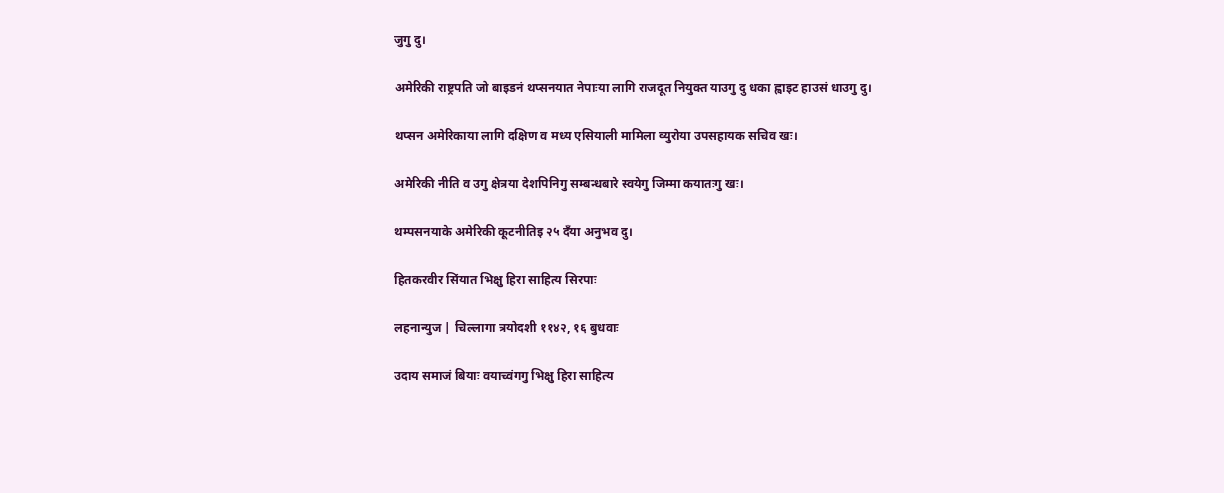जुगु दु।

अमेरिकी राष्ट्रपति जो बाइडनं थप्सनयात नेपाःया लागि राजदूत नियुक्त याउगु दु धका ह्वाइट हाउसं धाउगु दु।

थप्सन अमेरिकाया लागि दक्षिण व मध्य एसियाली मामिला व्युरोया उपसहायक सचिव खः।

अमेरिकी नीति व उगु क्षेत्रया देशपिनिगु सम्बन्धबारे स्वयेगु जिम्मा कयातःगु खः।

थम्पसनयाके अमेरिकी कूटनीतिइ २५ दँया अनुभव दु।

हितकरवीर सिंयात भिक्षु हिरा साहित्य सिरपाः

लहनान्युज | चिल्लागा त्रयोदशी ११४२, १६ बुधवाः

उदाय समाजं बियाः वयाच्वंगगु भिक्षु हिरा साहित्य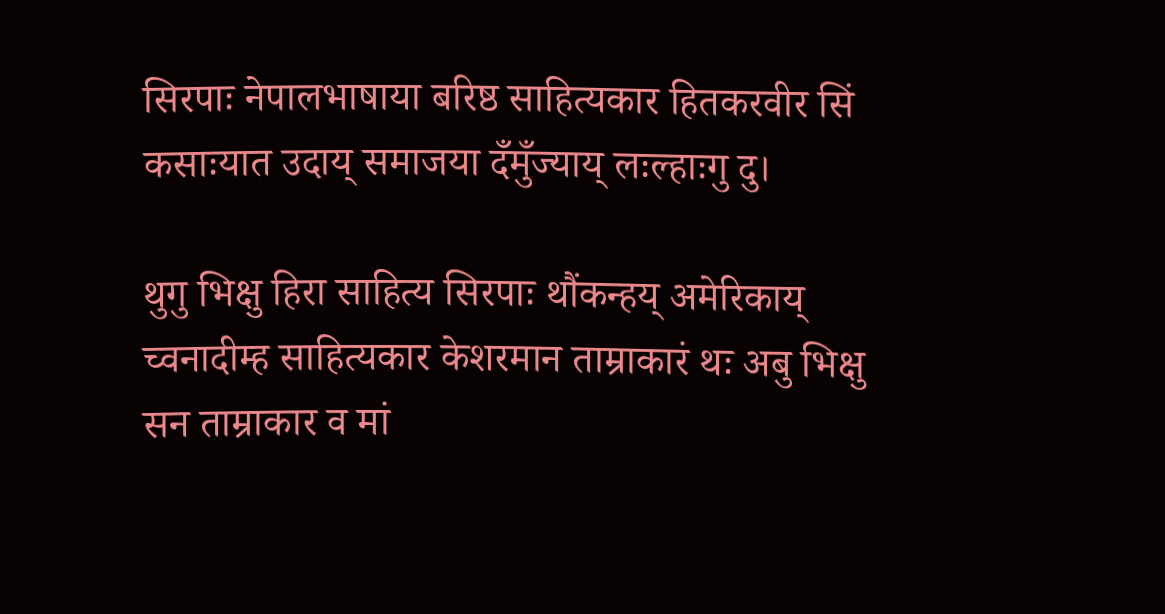सिरपाः नेपालभाषाया बरिष्ठ साहित्यकार हितकरवीर सिं कसाःयात उदाय् समाजया दँमुँज्याय् लःल्हाःगु दु।

थुगु भिक्षु हिरा साहित्य सिरपाः थौंकन्हय् अमेरिकाय् च्वनादीम्ह साहित्यकार केशरमान ताम्राकारं थः अबु भिक्षु सन ताम्राकार व मां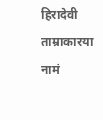हिरादेवी ताम्राकारया नामं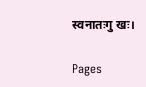स्वनातःगु खः।

Pages